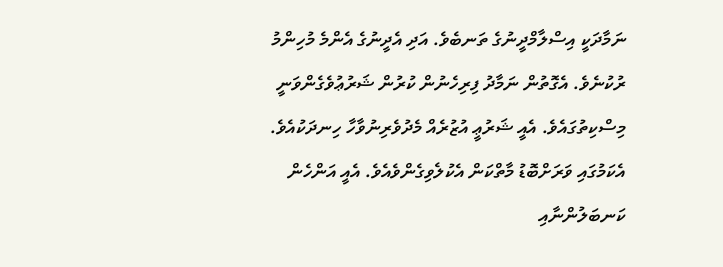ނަމާދަކީ އިސްލާމްދީނުގެ ތަނބެވެ. އަދި އެދީނުގެ އެންމެ މުހިންމު ރުކުނެވެ. އެގޮތުން ނަމާދު ފިރިހެނުން ކުރުން ޝަރުޢުވެގެންވަނީ މިސްކިތުގައެވެ. އެއީ ޝަރުޢީ އުޒުރެއް މެދުވެރިނުވާހާ ހިނދަކުއެވެ. އެކަމުގައި ވަރަށްބޮޑު މާތްކަން އެކުލެވިގެންވެއެވެ. އެއީ އަންހެން ކަނބަލުންނާއި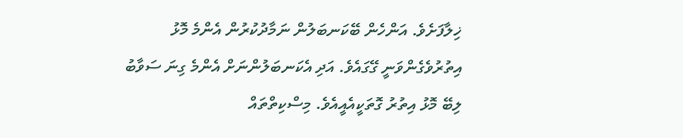ޚިލާފަށެވެ. އަންހެން ބޭކަނބަލުން ނަމާދުކުރުން އެންމެ މޮޅު އިތުރުވެގެންވަނީ ގޭގައެވެ. އަދި އެކަނބަލުންނަށް އެންމެ ގިނަ ސަވާބު ލިބޭ މޮޅު އިތުރު ގޮތަކީއެއީއެވެ. މިސްކިތްތައް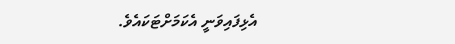އެޅިފައިވަނީ އެކަމަށްޓަކައެވެ.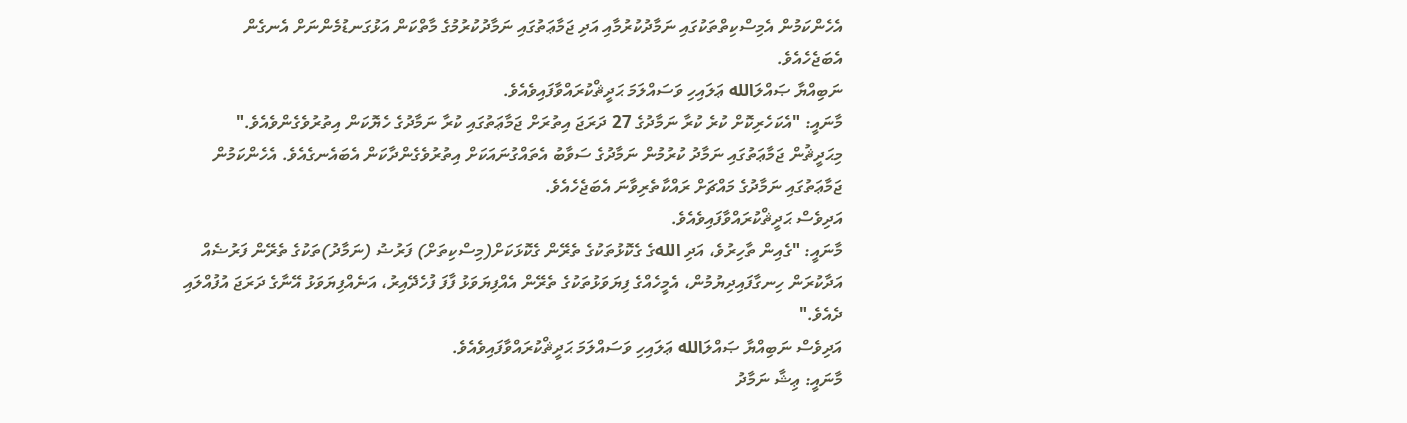އެހެންކަމުން އެމިސްކިތްތަކުގައި ނަމާދުކުރުމާއި އަދި ޖަމާޢަތުގައި ނަމާދުކުރުމުގެ މާތްކަން އަޅުގަނޑުމެންނަށް އެނގެން އެބަޖެހެއެވެ.
ނަބިއްޔާ ޞައްލަالله ޢަލައިހި ވަސައްލަމަ ޙަދީޘްކުރައްވާފައިވެއެވެ.
މާނައީ: "އެކަހެރިކޮށް ކުރެ ކުރާ ނަމާދުގެ 27 ދަރަޖަ އިތުރަށް ޖަމާޢަތުގައި ކުރާ ނަމާދުގެ ހެޔޮކަން އިތުރުވެގެންވެއެވެ."
މިޙަދީޘުން ޖަމާޢަތުގައި ނަމާދު ކުރުމުން ނަމާދުގެ ސަވާބު އެތައްގުނައަކަށް އިތުރުވެގެންދާކަން އެބައެނގެއެވެ. އެހެންކަމުން ޖަމާޢަތުގައި ނަމާދުގެ މައްޗަށް ރައްކާތެރިވާނަ އެބަޖެހެއެވެ.
އަދިވެސް ޙަދީޘްކުރައްވާފައިވެއެވެ.
މާނައީ: "ގެއިން ތާހިރުވެ، އަދި اللهގެ ގެކޮޅުތަކުގެ ތެރޭން ގެކޮޅަކަށް(މިސްކިތަށް) ފަރުޟު (ނަމާދު)ތަކުގެ ތެރޭން ފަރުޟެއް އަދާކުރަން ހިނގާފައިދިޔުމުން، އެމީހެއްގެ ފިޔަވަޅުތަކުގެ ތެރޭން އެއްފިޔަވަޅު ފާފަ ފުހެދޭއިރު، އަނެއްފިޔަވަޅު އޭނާގެ ދަރަޖަ އުފުއްލައި ދެއެވެ."
އަދިވެސް ނަބިއްޔާ ޞައްލަالله ޢަލައިހި ވަސައްލަމަ ޙަދީޘްކުރައްވާފައިވެއެވެ.
މާނައީ: ޢިޝާ ނަމާދު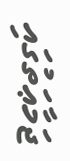ޖަމާޢަތުގައި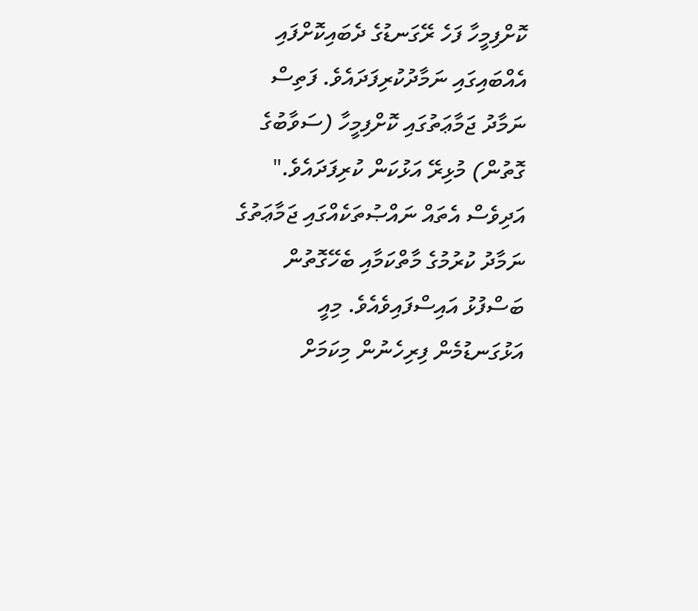ކޮށްފިމީހާ ފަހެ ރޭގަނޑުގެ ދެބައިކޮށްފައި އެއްބައިގައި ނަމާދުކުރިފަދައެވެ. ފަތިސް ނަމާދު ޖަމާޢަތުގައި ކޮށްފިމީހާ (ސަވާބުގެ ގޮތުން) މުޅިރޭ އަޅުކަން ކުރިފަދައެވެ."
އަދިވެސް އެތައް ނައްޞުތަކެއްގައި ޖަމާޢަތުގެ ނަމާދު ކުރުމުގެ މާތްކަމާއި ބެހޭގޮތުން ބަސްފުޅު އައިސްފައިވެއެވެ. މިއީ އަޅުގަނޑުމެން ފިރިހެނުން މިކަމަށް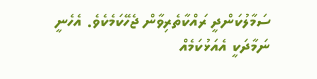ސަމާލުކަންދީ ރައްކާތެރިވާން ޖެހޭކަމެކެވެ. އެހެނީ ނަމާދަކީ އެއަޅުކަމެއް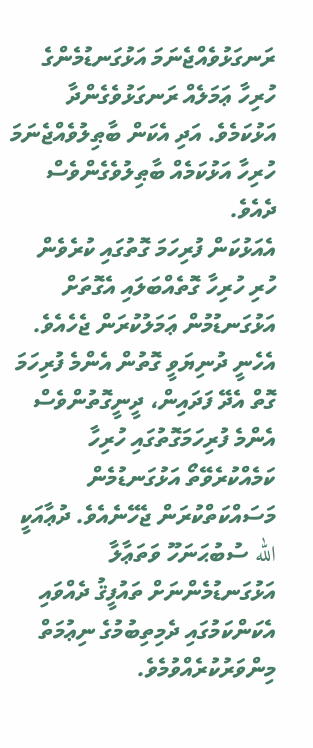ރަނގަޅުވެއްޖެނަމަ އަޅުގަނޑުމެންގެ ހުރިހާ ޢަމަލެއް ރަނގަޅުވެގެންދާ އަޅުކަމެވެ. އަދި އެކަން ބާޠިލުވެއްޖެނަމަ ހުރިހާ އަޅުކަމެއް ބާޠިލުވެގެންވެސް ދެއެވެ.
އެއަޅުކަން ފުރިހަމަ ގޮތުގައި ކުރެވެން ހުރި ހުރިހާ ގޮތެއްބަލައި އެގޮތަށް އަޅުގަނޑުމުން ޢަމަލުކުރަން ޖެހެއެވެ. އެހެނީ ދުނިޔަވީ ގޮތުން އެންމެ ފުރިހަމަ ގޮތް އެދޭ ފަދައިން، ދީނީގޮތުންވެސް އެންމެ ފުރިހަމަގޮތުގައި ހުރިހާ ކަމެއްކުރެވޭތޯ އަޅުގަނޑުމެން މަސައްކަތްކުރަން ޖެހޭނެއެވެ. ދުޢާއަކީ الله ސުބުޙަނަހޫ ވަތަޢާލާ އަޅުގަނޑުމެންނަށް ތައުފީޤު ދެއްވައި އެކަންކަމުގައި ދެމިތިބުމުގެ ނިޢުމަތް މިންވަރުކުރެއްވުމެވެ.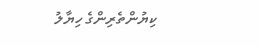ކިޔުންތެރިންގެ ހިޔާލު